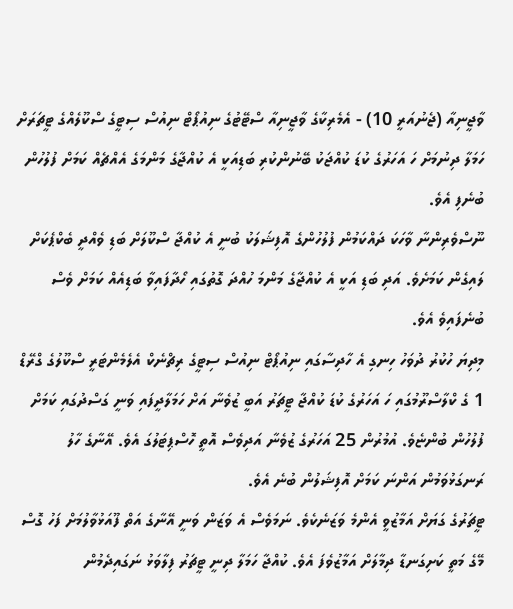ވާޖީނިއާ (ޖެނުއަރީ 10) - އެމެރިކާގެ ވާޖީނިއާ ސްޓޭޓުގެ ނިއުޕޯޓް ނިއުސް ސިޓީގެ ސްކޫލެއްގެ ޓީޗަރަށް ހަމަލާ ދިނުމަށް ހަ އަހަރުގެ ކުޑަ ކުއްޖަކު ބޭނުންކުރި ބަޑިއަކީ އެ ކުއްޖާގެ މަންމަގެ އެއްޗެއް ކަމަށް ފުލުހުން ބުނެފި އެވެ.
ނޫސްވެރިންނާ ވާހަކަ ދައްކަމުން ފުލުހުންގެ އޮފިޝަލަކު ބުނީ އެ ކުއްޖާ ސްކޫލަށް ބަޑި ވެއްދީ ބެކްޕެކަށް ލައިގެން ކަމަށެވެ. އަދި ބަޑި އަކީ އެ ކުއްޖާގެ މަންމަ ހުއްދަ ގޮތުގައި ހޯދާފައިވާ ބަޑިއެއް ކަމަށް ވެސް ބުނެފައިވެ އެވެ.
މިދިޔަ ހުކުރު ދުވަހު ހިނގި އެ ހާދިސާގައި ނިއުޕޯޓް ނިއުސް ސިޓީގެ ރިޗްނެކް އެލެމެންޓަރީ ސްކޫލުގެ ގްރޭޑް 1 ގެ ކްލާސްރޫމުގައި ހަ އަހަރުގެ ކުޑަ ކުއްޖާ ޓީޗަރު އަބީ ޒުވެނާ އަށް ހަމަލާދީފައި ވަނީ ގަސްދުގައި ކަމަށް ފުލުހުން ބުންޏެވެ. އުމުރުން 25 އަހަރުގެ ޒުވެނާ އަދިވެސް އޮތީ ހޮސްޕިޓަލުގަ އެވެ. އޭނާގެ ހާލު ރަނގަޅުވަމުން އަންނަ ކަމަށް އޮފިޝަލުން ބުނެ އެވެ.
ޓީޗަރުގެ ގަޔަށް އަމާޒުވީ އެންމެ ވަޒަނެކެވެ. ނަމަވެސް އެ ވަޒަން ވަނީ އޭނާގެ އަތް ފޫއަޅުވާލުމަށް ފަހު ގޮސް މޭގެ މަތީ ކަށިގަނޑާ ދިމާލަށް އަމާޒުވެފަ އެވެ. ކުއްޖާ ހަމަލާ ދިނީ ޓީޗަރު ފިލާވަޅު ނަގައިދެމުން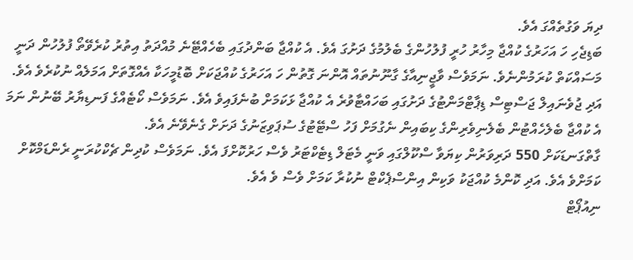ދިޔަ ވަގުތެއްގަ އެވެ.
ބަޑިޖެހި ހަ އަހަރުގެ ކުއްޖާ މިހާރު ހުރީ ފުލުހުންގެ ބެލުމުގެ ދަށުގަ އެވެ. އެ ކުއްޖާ ބަންދުގައި ބެހެއްޓޭނެ މުއްދަތު އިތުރު ކުރެވޭތޯ ފުލުހުން ދަނީ މަސައްކަތް ކުރަމުންނެވެ. ނަމަވެސް ވާޖީނިއާގެ ގާނޫނުތައް އޮންނަ ގޮތުން ހަ އަހަރުގެ ކުއްޖަކަށް ބޮޑުމީހަކާ އެއްގޮތަށް އަމަލެއް ނުކުރެވެ އެވެ. އަދި ޖުވެނައިލް ޖަސްޓިސް ޑިޕާޓްމަންޓުގެ ދަށުގައި ބަހައްޓާވުރެ އެ ކުއްޖާ ޅަކަމަށް ބުނެފައިވެ އެވެ. ނަމަވެސް ކޯޓެއްގެ ފަނޑިޔާރު ބޭނުން ނަމަ އެ ކުއްޖާ ބެލެހެއްޓުން ބެލެނިވެރިންގެ ކިބައިން ނެގުމަށް ފަހު ސްޓޭޓުގެ ސުޕަވިޒަނުގެ ދަށަށް ގެނެވޭނެ އެވެ.
ގާތްގަނޑަކަށް 550 ދަރިވަރުން ކިޔަވާ ސްކޫލްގައި ވަނީ މެޓަލް ޑިޓެކްޓަރު ވެސް ހަރުކޮށްފަ އެވެ. ނަމަވެސް ކުދިން ޗެކްކުރަނީ ރެންޑަމްކޮށް ކަމަށްވެ އެވެ. އަދި ކޮންމެ ކުއްޖަކު ވަކިން އިންސްޕެކްޓް ނުކުރާ ކަމަށް ވެސް ވެ އެވެ.
ނިއުޕޯޓް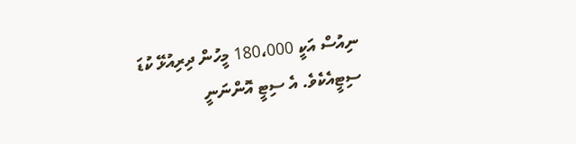ނިއުސް އަކީ 180،000 މީހުން ދިރިއުޅޭ ކުޑަ ސިޓީއެކެވެ. އެ ސިޓީ އޮންނަނީ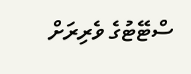ސްޓޭޓުގެ ވެރިރަށް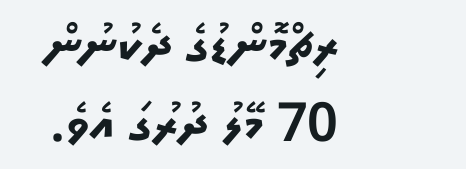ރިޗްމޮންޑުގެ ދެކުނުން 70 މޭލު ދުރުގަ އެވެ.